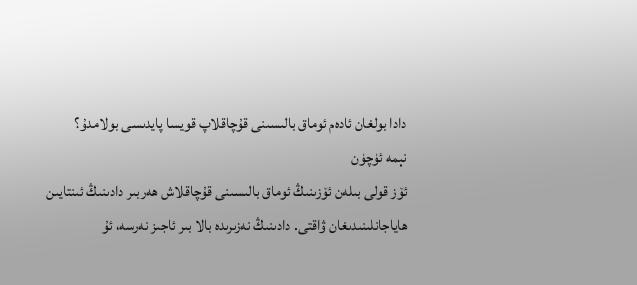دادا بولغان ئادەم ئوماق بالىسىنى قۇچاقلاپ قويسا پايدىسى بولامدۇ؟
نېمە ئۈچۈن
ئۆز قولى بىلەن ئۆزىنىڭ ئوماق بالىسىنى قۇچاقلاش ھەربىر دادىنىڭ ئىنتايىن ھاياجانلىنىدىغان ۋاقتى. دادىنىڭ نەزىرىدە بالا بىر ئاجىز نەرسە، ئۇ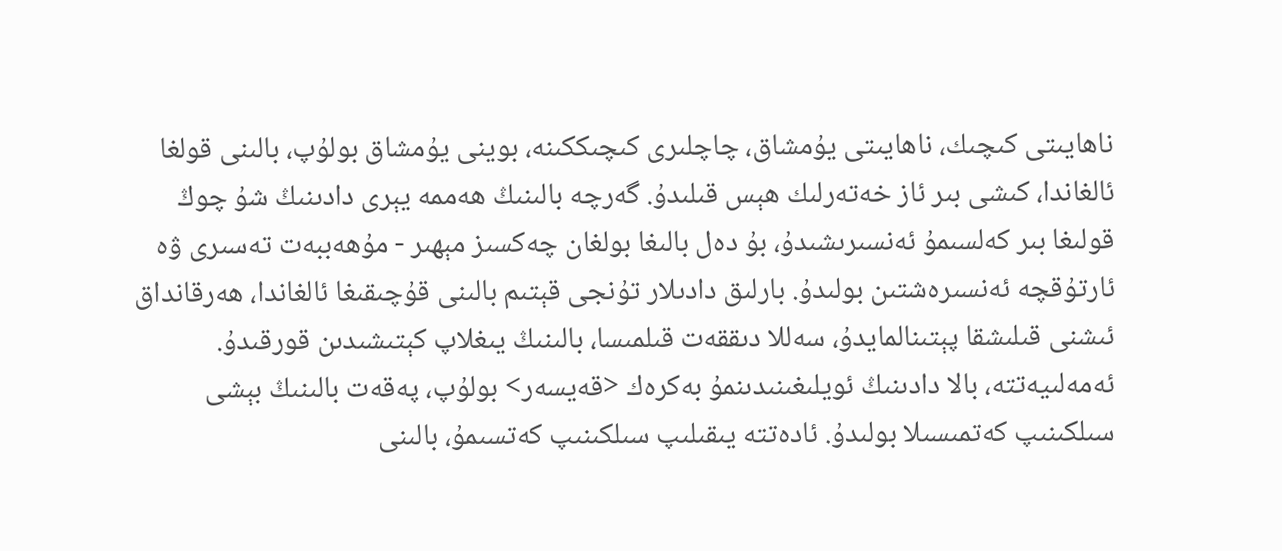ناھايىتى كىچىك، ناھايىتى يۇمشاق، چاچلىرى كىچىككىنە، بوينى يۇمشاق بولۇپ، بالىنى قولغا ئالغاندا، كىشى بىر ئاز خەتەرلىك ھېس قىلىدۇ. گەرچە بالىنىڭ ھەممە يېرى دادىنىڭ شۇ چوڭ قولىغا بىر كەلسىمۇ ئەنسىرىشىدۇ، بۇ دەل بالىغا بولغان چەكسىز مېھىر - مۇھەببەت تەسىرى ۋە ئارتۇقچە ئەنسىرەشتىن بولىدۇ. بارلىق دادىلار تۇنجى قېتىم بالىنى قۇچىقىغا ئالغاندا، ھەرقانداق ئىشنى قىلىشقا پېتىنالمايدۇ، سەللا دىققەت قىلمىسا، بالىنىڭ يىغلاپ كېتىشىدىن قورقىدۇ. ئەمەلىيەتتە، بالا دادىنىڭ ئويلىغىنىدىنمۇ بەكرەك <قەيسەر> بولۇپ، پەقەت بالىنىڭ بېشى سىلكىنىپ كەتمىسىلا بولىدۇ. ئادەتتە يىقىلىپ سىلكىنىپ كەتسىمۇ، بالىنى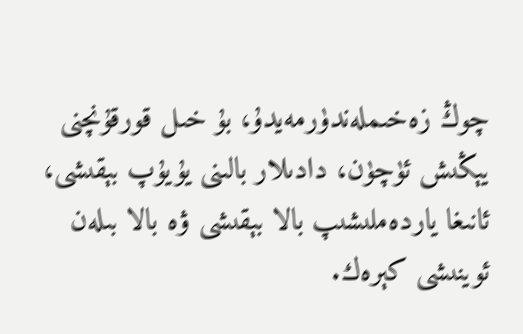چوڭ زەخىملەندۈرمەيدۇ، بۇ خىل قورقۇنچنى يېڭىش ئۈچۈن، دادىلار بالىنى يۇيۇپ بېقىشى، ئانىغا ياردەملىشىپ بالا بېقىشى ۋە بالا بىلەن ئوينىشى كېرەك.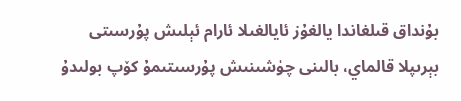بۇنداق قىلغاندا يالغۇز ئايالغىلا ئارام ئېلىش پۇرسىتى بېرىپلا قالماي، بالىنى چۈشىنىش پۇرسىتىمۇ كۆپ بولىدۇ